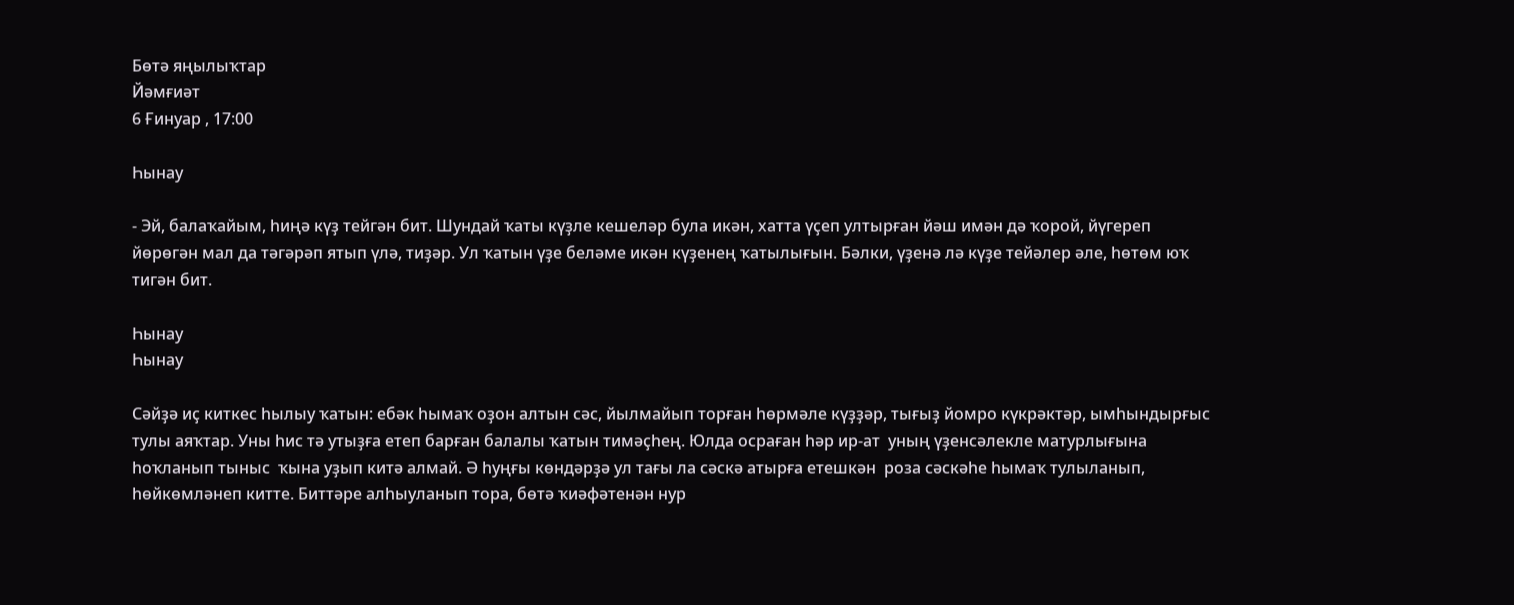Бөтә яңылыҡтар
Йәмғиәт
6 Ғинуар , 17:00

Һынау

- Эй, балаҡайым, һиңә күҙ тейгән бит. Шундай ҡаты күҙле кешеләр була икән, хатта үҫеп ултырған йәш имән дә ҡорой, йүгереп йөрөгән мал да тәгәрәп ятып үлә, тиҙәр. Ул ҡатын үҙе беләме икән күҙенең ҡатылығын. Бәлки, үҙенә лә күҙе тейәлер әле, һөтөм юҡ тигән бит.

Һынау
Һынау

Сәйҙә иҫ киткес һылыу ҡатын: ебәк һымаҡ оҙон алтын сәс, йылмайып торған һөрмәле күҙҙәр, тығыҙ йомро күкрәктәр, ымһындырғыс тулы аяҡтар. Уны һис тә утыҙға етеп барған балалы ҡатын тимәҫһең. Юлда осраған һәр ир-ат  уның үҙенсәлекле матурлығына һоҡланып тыныс  ҡына уҙып китә алмай. Ә һуңғы көндәрҙә ул тағы ла сәскә атырға етешкән  роза сәскәһе һымаҡ тулыланып, һөйкөмләнеп китте. Биттәре алһыуланып тора, бөтә ҡиәфәтенән нур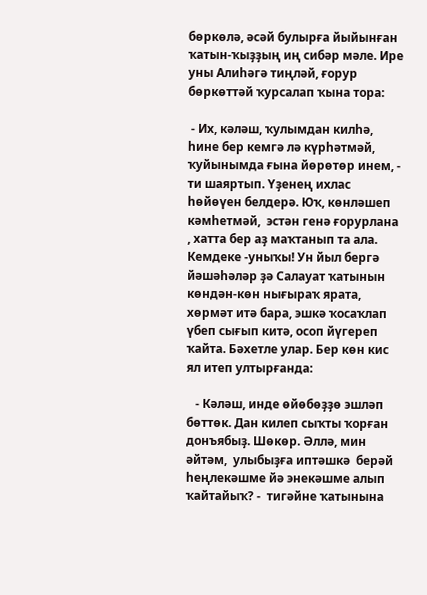бөркөлә, әсәй булырға йыйынған ҡатын-ҡыҙҙың иң сибәр мәле. Ире уны Алиһәгә тиңләй, ғорур бөркөттәй ҡурсалап ҡына тора:

 - Их, кәләш, ҡулымдан килһә, һине бер кемгә лә күрһәтмәй, ҡуйынымда ғына йөрөтөр инем, - ти шаяртып. Үҙенең ихлас һөйөүен белдерә. Юҡ, көнләшеп кәмһетмәй,  эстән генә ғорурлана , хатта бер аҙ маҡтанып та ала. Кемдеке -уныҡы! Ун йыл бергә йәшәһәләр ҙә Салауат ҡатынын көндән-көн нығыраҡ ярата, хөрмәт итә бара, эшкә ҡосаҡлап үбеп сығып китә, осоп йүгереп ҡайта. Бәхетле улар. Бер көн кис ял итеп ултырғанда:

   - Кәләш, инде өйөбөҙҙө эшләп бөттөк. Дан килеп сыҡты ҡорған донъябыҙ. Шөкөр. Әллә, мин әйтәм,  улыбыҙға иптәшкә  берәй һеңлекәшме йә энекәшме алып ҡайтайыҡ? -  тигәйне ҡатынына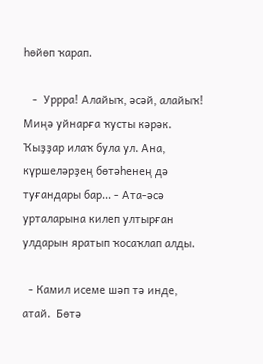һөйөп ҡарап.

   -  Уррра! Алайыҡ, әсәй, алайыҡ!  Миңә уйнарға ҡусты кәрәк. Ҡыҙҙар илаҡ була ул. Ана, күршеләрҙең бөтәһенең дә туғандары бар... - Ата-әсә урталарына килеп ултырған улдарын яратып ҡосаҡлап алды.

  - Камил исеме шәп тә инде, атай.  Бөтә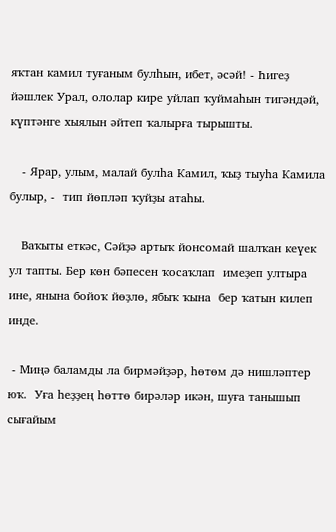яҡтан камил туғаным булһын, ибет, әсәй! - Һигеҙ йәшлек Урал, ололар кире уйлап ҡуймаһын тигәндәй,  күптәнге хыялын әйтеп ҡалырға тырышты.

   - Ярар, улым, малай булһа Камил, ҡыҙ тыуһа Камила булыр, -  тип йөпләп ҡуйҙы атаһы.

   Ваҡыты еткәс, Сәйҙә артыҡ йонсомай шалҡан кеүек ул тапты. Бер көн бәпесен ҡосаҡлап  имеҙеп ултыра ине, янына бойоҡ йөҙлө, ябыҡ ҡына  бер ҡатын килеп инде.

 - Миңә баламды ла бирмәйҙәр, һөтөм дә нишләптер юҡ.  Уға һеҙҙең һөттө бирәләр икән, шуға танышып сығайым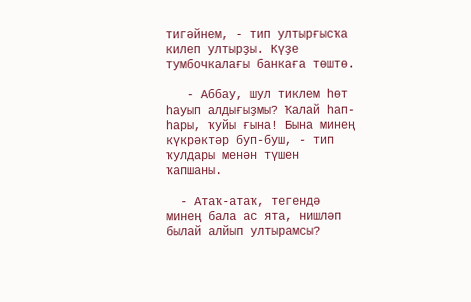тигәйнем, - тип ултырғысҡа килеп ултырҙы. Күҙе тумбочкалағы банкаға төштө.

   - Аббау, шул тиклем һөт һауып алдығыҙмы? Ҡалай һап-һары, ҡуйы ғына! Бына минең күкрәктәр буп-буш, - тип ҡулдары менән түшен ҡапшаны.

  - Атаҡ-атаҡ, тегендә минең бала ас ята, нишләп былай алйып ултырамсы?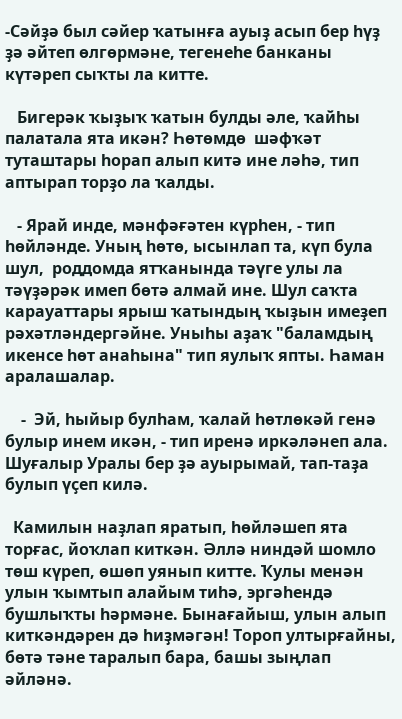-Сәйҙә был сәйер ҡатынға ауыҙ асып бер һүҙ ҙә әйтеп өлгөрмәне, тегенеһе банканы күтәреп сыҡты ла китте.

   Бигерәк ҡыҙыҡ ҡатын булды әле, ҡайһы палатала ята икән? Һөтөмдө  шәфҡәт туташтары һорап алып китә ине ләһә, тип аптырап торҙо ла ҡалды.

   - Ярай инде, мәнфәғәтен күрһен, - тип һөйләнде. Уның һөтө, ысынлап та, күп була шул,  роддомда ятҡанында тәүге улы ла тәүҙәрәк имеп бөтә алмай ине. Шул саҡта карауаттары ярыш ҡатындың ҡыҙын имеҙеп рәхәтләндергәйне. Уныһы аҙаҡ "баламдың икенсе һөт анаһына" тип яулыҡ япты. Һаман аралашалар.

    -  Эй, һыйыр булһам, ҡалай һөтлөкәй генә булыр инем икән, - тип иренә иркәләнеп ала. Шуғалыр Уралы бер ҙә ауырымай, тап-таҙа булып үҫеп килә.

  Камилын наҙлап яратып, һөйләшеп ята торғас, йоҡлап киткән. Әллә ниндәй шомло төш күреп, өшөп уянып китте. Ҡулы менән улын ҡымтып алайым тиһә, эргәһендә бушлыҡты һәрмәне. Бынағайыш, улын алып киткәндәрен дә һиҙмәгән! Тороп ултырғайны, бөтә тәне таралып бара, башы зыңлап әйләнә.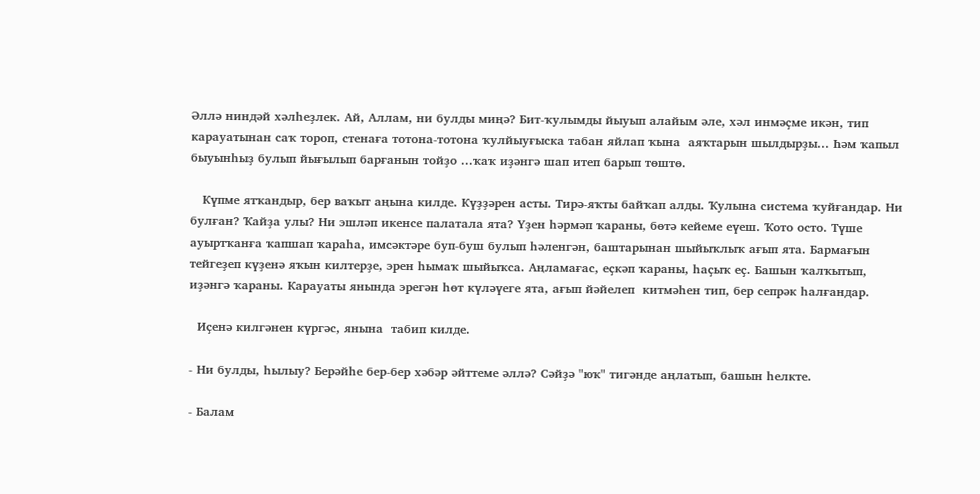Әллә ниндәй хәлһеҙлек. Ай, Аллам, ни булды миңә? Бит-ҡулымды йыуып алайым әле, хәл инмәҫме икән, тип карауатынан саҡ тороп, стенаға тотона-тотона ҡулйыуғыска табан яйлап ҡына  аяҡтарын шылдырҙы... Һәм ҡапыл быуынһыҙ булып йығылып барғанын тойҙо ...ҡаҡ иҙәнгә шап итеп барып төштө.

   Күпме ятҡандыр, бер ваҡыт аңына килде. Күҙҙәрен асты. Тирә-яҡты байҡап алды. Ҡулына система ҡуйғандар. Ни булған? Ҡайҙа улы? Ни эшләп икенсе палатала ята? Үҙен һәрмәп ҡараны, бөтә кейеме еүеш. Ҡото осто. Түше ауыртҡанға ҡапшап ҡараһа, имсәктәре буп-буш булып һәленгән, баштарынан шыйыҡлыҡ ағып ята. Бармағын тейгеҙеп күҙенә яҡын килтерҙе, эрен һымаҡ шыйыҡса. Аңламағас, еҫкәп ҡараны, һаҫыҡ еҫ. Башын ҡалҡытып, иҙәнгә ҡараны. Карауаты янында эрегән һөт күләүеге ята, ағып йәйелеп  китмәһен тип, бер сепрәк һалғандар.

  Иҫенә килгәнен күргәс, янына  табип килде.

- Ни булды, һылыу? Берәйһе бер-бер хәбәр әйттеме әллә? Сәйҙә "юҡ" тигәнде аңлатып, башын һелкте.

- Балам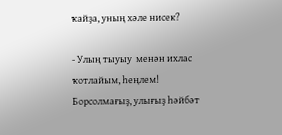ҡайҙа, уның хәле нисек?

- Улың тыуыу  менән ихлас ҡотлайым, һеңлем! Борсолмағыҙ, улығыҙ һәйбәт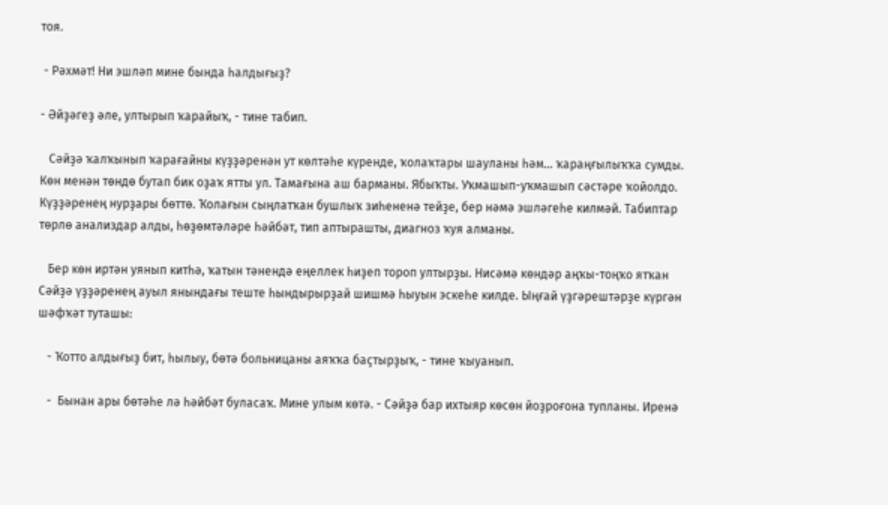тоя.

 - Рәхмәт! Ни эшләп мине бында һалдығыҙ?

- Әйҙәгеҙ әле, ултырып ҡарайыҡ, - тине табип.

   Сәйҙә ҡалҡынып ҡарағайны күҙҙәренән ут көлтәһе күренде, ҡолаҡтары шауланы һәм... ҡараңғылыҡҡа сумды. Көн менән төндө бутап бик оҙаҡ ятты ул. Тамағына аш барманы. Ябыҡты. Уҡмашып-уҡмашып сәстәре ҡойолдо. Күҙҙәренең нурҙары бөттө. Ҡолағын сыңлатҡан бушлыҡ зиһененә тейҙе, бер нәмә эшләгеһе килмәй. Табиптар төрлө анализдар алды, һөҙөмтәләре һәйбәт, тип аптырашты, диагноз ҡуя алманы.

   Бер көн иртән уянып китһә, ҡатын тәнендә еңеллек һиҙеп тороп ултырҙы. Нисәмә көндәр аңҡы-тоңҡо ятҡан Сәйҙә үҙҙәренең ауыл янындағы теште һындырырҙай шишмә һыуын эскеһе килде. Ыңғай үҙгәрештәрҙе күргән шәфҡәт туташы:

   - Ҡотто алдығыҙ бит, һылыу, бөтә больницаны аяҡҡа баҫтырҙыҡ, - тине ҡыуанып.

   -  Бынан ары бөтәһе лә һәйбәт буласаҡ. Мине улым көтә. - Сәйҙә бар ихтыяр көсөн йоҙроғона тупланы. Иренә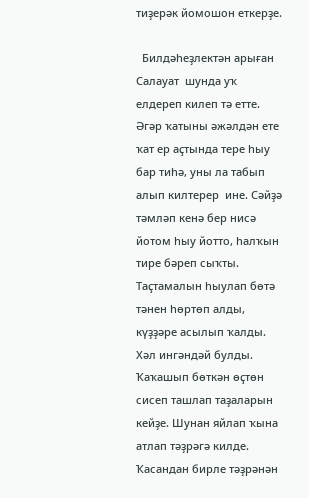тиҙерәк йомошон еткерҙе.

  Билдәһеҙлектән арыған Салауат  шунда уҡ елдереп килеп тә етте. Әгәр ҡатыны әжәлдән ете ҡат ер аҫтында тере һыу бар тиһә, уны ла табып алып килтерер  ине. Сәйҙә тәмләп кенә бер нисә йотом һыу йотто, һалҡын тире бәреп сыҡты. Таҫтамалын һыулап бөтә тәнен һөртөп алды, күҙҙәре асылып ҡалды. Хәл ингәндәй булды. Ҡаҡашып бөткән өҫтөн сисеп ташлап таҙаларын кейҙе. Шунан яйлап ҡына атлап тәҙрәгә килде. Ҡасандан бирле тәҙрәнән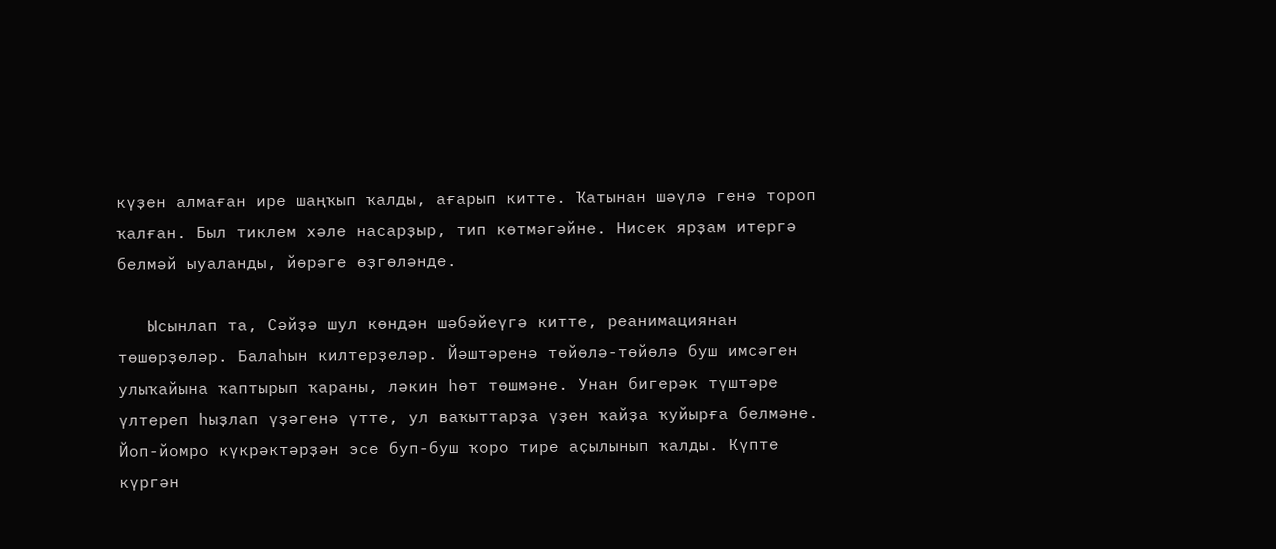күҙен алмаған ире шаңҡып ҡалды, ағарып китте. Ҡатынан шәүлә генә тороп ҡалған. Был тиклем хәле насарҙыр, тип көтмәгәйне. Нисек ярҙам итергә белмәй ыуаланды, йөрәге өҙгөләнде.

   Ысынлап та, Сәйҙә шул көндән шәбәйеүгә китте, реанимациянан төшөрҙөләр. Балаһын килтерҙеләр. Йәштәренә төйөлә-төйөлә буш имсәген улыҡайына ҡаптырып ҡараны, ләкин һөт төшмәне. Унан бигерәк түштәре үлтереп һыҙлап үҙәгенә үтте, ул ваҡыттарҙа үҙен ҡайҙа ҡуйырға белмәне. Йоп-йомро күкрәктәрҙән эсе буп-буш ҡоро тире аҫылынып ҡалды. Күпте күргән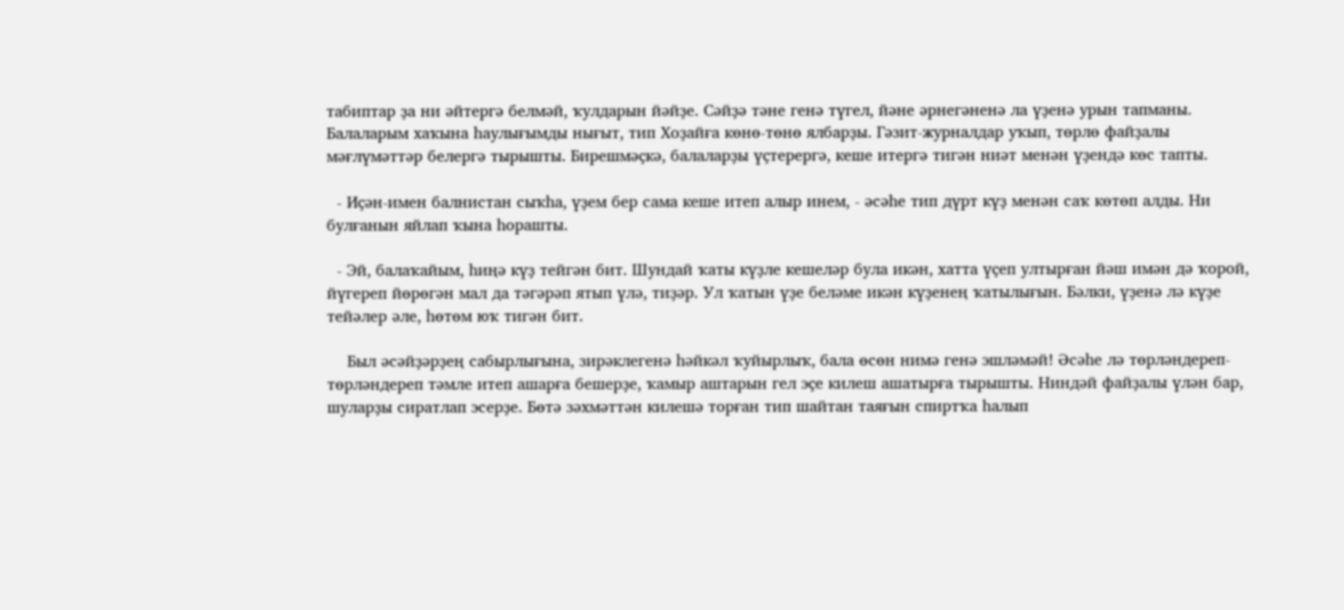табиптар ҙа ни әйтергә белмәй, ҡулдарын йәйҙе. Сәйҙә тәне генә түгел, йәне әрнегәненә ла үҙенә урын тапманы. Балаларым хаҡына һаулығымды нығыт, тип Хоҙайға көнө-төнө ялбарҙы. Гәзит-журналдар уҡып, төрлө файҙалы мәғлүмәттәр белергә тырышты. Бирешмәҫкә, балаларҙы үҫтерергә, кеше итергә тигән ниәт менән үҙендә көс тапты.

  - Иҫән-имен балнистан сыҡһа, үҙем бер сама кеше итеп алыр инем, - әсәһе тип дүрт күҙ менән саҡ көтөп алды. Ни булғанын яйлап ҡына һорашты.

  - Эй, балаҡайым, һиңә күҙ тейгән бит. Шундай ҡаты күҙле кешеләр була икән, хатта үҫеп ултырған йәш имән дә ҡорой, йүгереп йөрөгән мал да тәгәрәп ятып үлә, тиҙәр. Ул ҡатын үҙе беләме икән күҙенең ҡатылығын. Бәлки, үҙенә лә күҙе тейәлер әле, һөтөм юҡ тигән бит.

    Был әсәйҙәрҙең сабырлығына, зирәклегенә һәйкәл ҡуйырлыҡ, бала өсөн нимә генә эшләмәй! Әсәһе лә төрләндереп-төрләндереп тәмле итеп ашарға бешерҙе, ҡамыр аштарын гел эҫе килеш ашатырға тырышты. Ниндәй файҙалы үлән бар, шуларҙы сиратлап эсерҙе. Бөтә зәхмәттән килешә торған тип шайтан таяғын спиртҡа һалып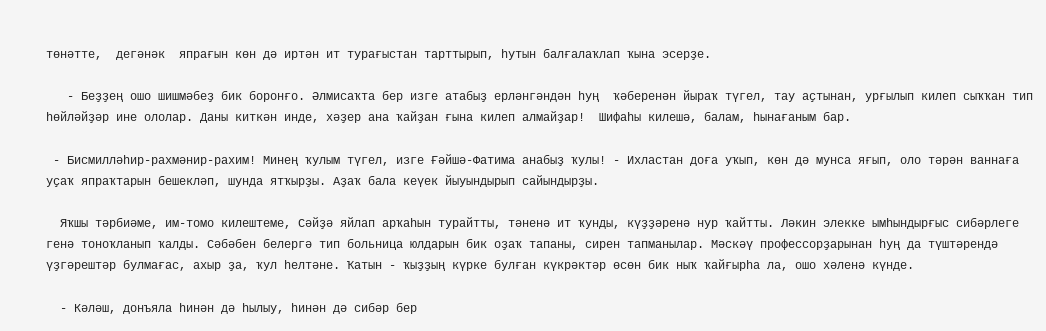төнәтте,  дегәнәк  япрағын көн дә иртән ит турағыстан тарттырып, һутын балғалаҡлап ҡына эсерҙе.

   - Беҙҙең ошо шишмәбеҙ бик боронғо. Әлмисаҡта бер изге атабыҙ ерләнгәндән һуң  ҡәберенән йыраҡ түгел, тау аҫтынан, урғылып килеп сыҡҡан тип  һөйләйҙәр ине ололар. Даны киткән инде, хәҙер ана ҡайҙан ғына килеп алмайҙар!  Шифаһы килешә, балам, һынағаным бар.

 - Бисмилләһир-рахмәнир-рахим! Минең ҡулым түгел, изге Ғәйшә-Фатима анабыҙ ҡулы! - Ихластан доға уҡып, көн дә мунса яғып, оло тәрән ваннаға уҫаҡ япраҡтарын бешекләп, шунда ятҡырҙы. Аҙаҡ бала кеүек йыуындырып сайындырҙы.

  Яҡшы тәрбиәме, им-томо килештеме, Сәйҙә яйлап арҡаһын турайтты, тәненә ит ҡунды, күҙҙәренә нур ҡайтты. Ләкин элекке ымһындырғыс сибәрлеге генә тоноҡланып ҡалды. Сәбәбен белергә тип больница юлдарын бик оҙаҡ тапаны, сирен тапманылар. Мәскәү профессорҙарынан һуң да түштәрендә үҙгәрештәр булмағас, ахыр ҙа, ҡул һелтәне. Ҡатын - ҡыҙҙың күрке булған күкрәктәр өсөн бик ныҡ ҡайғырһа ла, ошо хәленә күнде.

  - Кәләш, донъяла һинән дә һылыу, һинән дә сибәр бер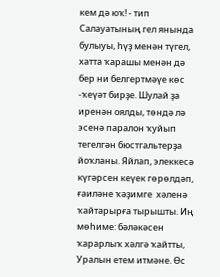кем дә юҡ! - тип Салауатының гел янында булыуы, һүҙ менән түгел, хатта ҡарашы менән дә бер ни белгертмәүе көс -ҡеүәт бирҙе. Шулай ҙа  иренән оялды, төндә лә эсенә паралон ҡуйып тегелгән бюстгальтерҙа йоҡланы. Яйлап, элеккесә күгәрсен кеүек гөрөлдәп, ғаиләне ҡәҙимге  хәленә ҡайтарырға тырышты. Иң мөһиме: бәләкәсен ҡарарлыҡ хәлгә ҡайтты, Уралын етем итмәне. Өс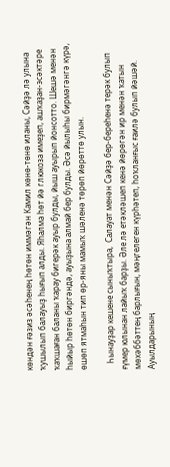көндән ғәзиз әсәһенең һөтөн иммәгән Камил көнө-төнө иланы, Сәйҙә лә улына ҡушылып балауыҙ һығып алды. Яһалма һөт йә глюкоза имеҙеп, ашҡаҙан-эсәктәре ҡаҡшаған баланы ҡарау бигерәк ауыр булды, йыш ауырып йонсотто. Шешә менән һыйыр һөтөн биргәндә, ауыҙына алмай бер булды. Әсә йылыһы бирмәгәнгә күрә, өшөп ятмаһын тип өр-яны мамыҡ шәленә төрөп йөрөттө улын.

   Һынауҙар кешене сыныҡтыра,  Салауат менән Сәйҙә бер-береһенә терәк булып ғүмер юлынан лайыҡ барҙы. Әле лә етәкләшеп кенә йөрөгән ир менән ҡатын мөхәббәттең барлығын, мәңгелеген күрһәтеп, һоҡланғыс ғаилә булып йәшәй. Ауылдарының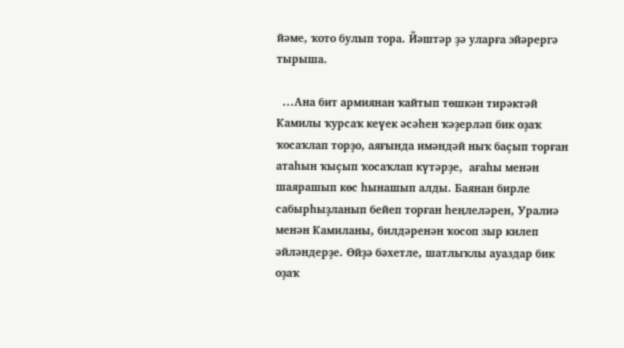йәме, ҡото булып тора. Йәштәр ҙә уларға эйәрергә тырыша.

  ...Ана бит армиянан ҡайтып төшкән тирәктәй  Камилы ҡурсаҡ кеүек әсәһен ҡәҙерләп бик оҙаҡ ҡосаҡлап торҙо, аяғында имәндәй ныҡ баҫып торған атаһын ҡыҫып ҡосаҡлап күтәрҙе,  ағаһы менән шаярашып көс һынашып алды. Баянан бирле сабырһыҙланып бейеп торған һеңлеләрен, Уралиә менән Камиланы, билдәренән ҡосоп зыр килеп әйләндерҙе. Өйҙә бәхетле, шатлыҡлы ауаздар бик оҙаҡ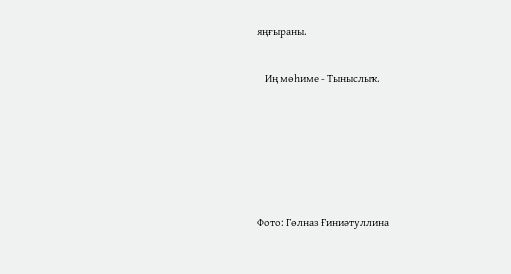яңғыраны.

    Иң мөһиме - Тыныслыҡ.





Фото: Гөлназ Ғиниәтуллина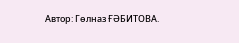Автор: Гөлназ ҒӘБИТОВА.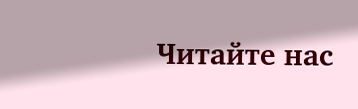Читайте нас